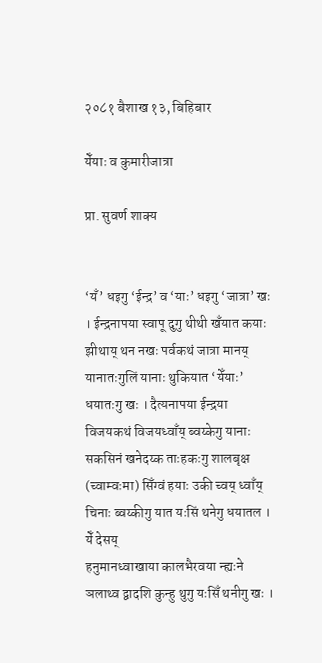२०८१ बैशाख १३, बिहिबार

येँयाः व कुमारीजात्रा

प्रा. सुवर्ण शाक्य


‘यँ’ धइगु ‘ईन्द्र’ व ‘याः’ धइगु ‘जात्रा’ खः । ईन्द्रनापया स्वापू दुगु थीथी खँयात कयाः झीथाय् थन नखः पर्वकथं जात्रा मानय् यानातःगुलिं यानाः थुकियात ‘येँयाः’ धयातःगु खः । दैत्यनापया ईन्द्रया विजयकथं विजयध्वाँय् ब्वय्केगु यानाः सकसिनं खनेदय्क ताःहकःगु शालबृक्ष (च्वाम्वःमा) सिँग्वं हयाः उकी च्वय् ध्वाँय् चिनाः ब्वय्कीगु यात यःसिं थनेगु धयातल । येँ देसय्
हनुमानध्वाखाया कालभैरवया न्ह्यःने ञलाथ्व द्वादशि कुन्हु थुगु यःसिँ थनीगु खः ।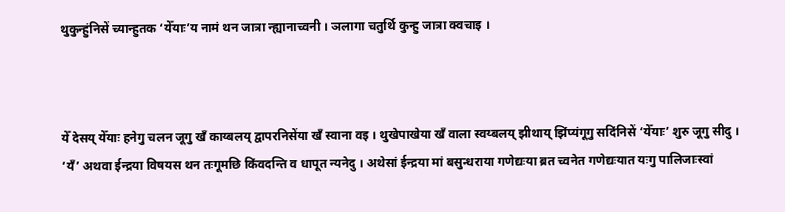थुकुन्हुंनिसें च्यान्हुतक ‘येँयाः’य नामं थन जात्रा न्ह्यानाच्वनी । ञलागा चतुर्थि कुन्हु जात्रा क्वचाइ ।



येँ देसय् येँयाः हनेगु चलन जूगु खँ काय्बलय् द्वापरनिसेंया खँ स्वाना वइ । थुखेपाखेया खँ वाला स्वय्बलय् झीथाय् झिंप्यंगूगु सदिंनिसें ‘येँयाः’ शुरु जूगु सीदु । ‘यँ’ अथवा ईन्द्रया विषयस थन तःगूमछि किंवदन्ति व धापूत न्यनेदु । अथेसां ईन्द्रया मां बसुन्धराया गणेद्यःया ब्रत च्वनेत गणेद्यःयात यःगु पालिजाःस्वां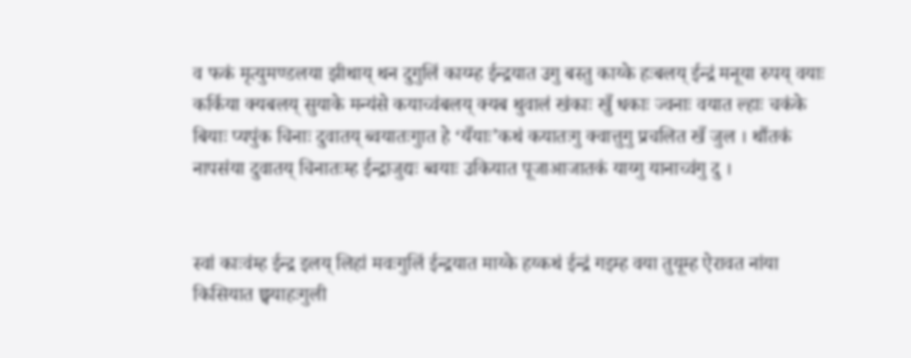व फकं मृत्युमण्डलया झीथाय् थन दुगुलिं काय्म्ह ईन्द्रयात उगु बस्तु काय्के हःबलय् ईन्द्रं मनूया रुपय् वयाः कर्किया क्यबलय् सुयाके मन्यंसे कयाच्वंबलय् क्यब थुवालं खंकाः खुँ धकाः ज्वनाः वयात ल्हाः चकंके बियाः प्यपुंक चिनाः दुवातय् ब्वयातःगुात हे ‘यँयाः’कथं कयातःगु क्वात्तुगु प्रचलित खँ जुल । थौंतकं नापसंया दुवातय् चिनातःम्ह ईन्द्राजुद्यः ब्वयाः उकियात पूजाआजातकं याय्गु यानाच्वंगु दु ।


स्वां काःवंम्ह ईन्द्र इलय् लिहां मवःगुलिं ईन्द्रयात माय्के हय्कथं ईन्द्रं गइम्ह वया तुयूम्ह ऐरावत नांया किसियात छ्वयाहःगुली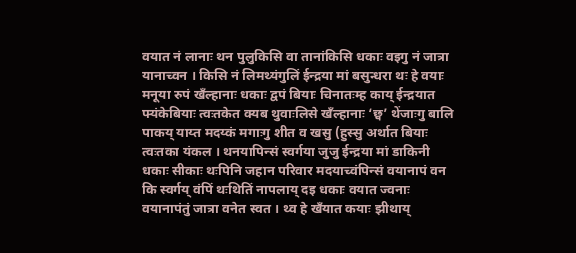वयात नं लानाः थन पुलुकिसि वा तानांकिसि धकाः वइगु नं जात्रा यानाच्वन । किसि नं लिमथ्यंगुलिं ईन्द्रया मां बसुन्धरा थः हे वयाः मनूया रुपं खँल्हानाः धकाः द्वपं बियाः चिनातःम्ह काय् ईन्द्रयात फ्यंकेबियाः त्वःतकेत क्यब थुवाःलिसे खँल्हानाः ‘छ्व’ थेंजाःगु बालि पाकय् याय्त मदय्कं मगाःगु शीत व खसु (हुस्सु अर्थात बियाः त्वःतका यंकल । थनयापिन्सं स्वर्गया जुजु ईन्द्रया मां डाकिनी धकाः सीकाः थःपिनि जहान परिवार मदयाच्वंपिन्सं वयानापं वन कि स्वर्गय् वंपिं थःथितिं नापलाय् दइ धकाः वयात ज्वनाः वयानापंतुं जात्रा वनेत स्वत । थ्व हे खँयात कयाः झीथाय्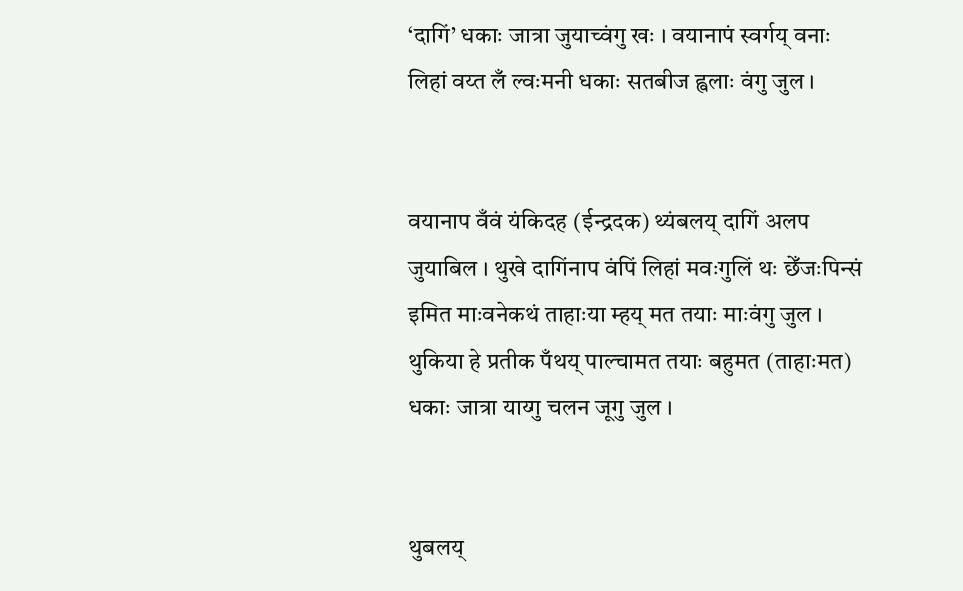‘दागिं’ धकाः जात्रा जुयाच्वंगु खः । वयानापं स्वर्गय् वनाः लिहां वय्त लँ ल्वःमनी धकाः सतबीज ह्वलाः वंगु जुल ।


वयानाप वँवं यंकिदह (ईन्द्रदक) थ्यंबलय् दागिं अलप जुयाबिल । थुखे दागिंनाप वंपिं लिहां मवःगुलिं थः छेँजःपिन्सं इमित माःवनेकथं ताहाःया म्हय् मत तयाः माःवंगु जुल । थुकिया हे प्रतीक पँथय् पाल्चामत तयाः बहुमत (ताहाःमत) धकाः जात्रा याय्गु चलन जूगु जुल ।


थुबलय्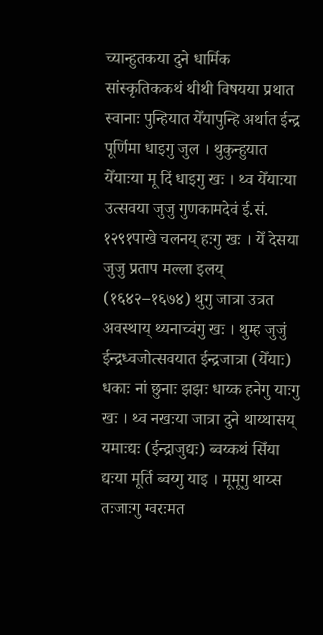च्यान्हुतकया दुने धार्मिक सांस्कृतिककथं थीथी विषयया प्रथात स्वानाः पुन्हियात येँयापुन्हि अर्थात ईन्द्र पूर्णिमा धाइगु जुल । थुकुन्हुयात येँयाःया मू दिं धाइगु खः । थ्व येँयाःया उत्सवया जुजु गुणकामदेवं ई.सं. १२९१पाखे चलनय् हःगु खः । येँ देसया जुजु प्रताप मल्ला इलय् (१६४२–१६७४) थुगु जात्रा उत्रत अवस्थाय् थ्यनाच्वंगु खः । थुम्ह जुजुं ईन्द्रध्वजोत्सवयात ईन्द्रजात्रा (येँयाः) धकाः नां छुनाः झझः धाय्क हनेगु याःगु खः । थ्व नखःया जात्रा दुने थाय्थासय् यमाःद्यः (ईन्द्राजुद्यः) ब्वय्कथं सिँया द्यःया मूर्ति ब्वय्गु याइ । मूमूगु थाय्स तःजाःगु ग्वरःमत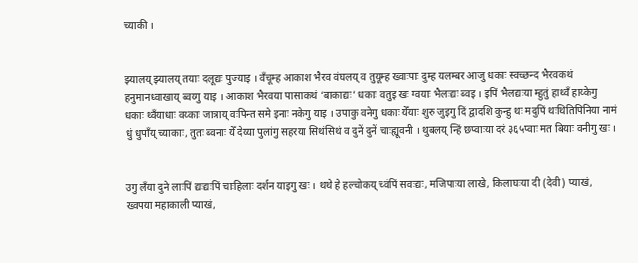च्याकी ।


झ्यालय् झ्यालय् तयाः दलूद्यः पुज्याइ । वँचूम्ह आकाश भैरव वंघलय् व तुयूम्ह ख्वाःपाः दुम्ह यलम्बर आजु धकाः स्वच्छन्द भैरवकथं हनुमानध्वाखाय् ब्वय्गु याइ । आकाश भैरवया पासाकथं ‘बाकाद्यः’ धकाः वतुइ खः ग्वयाः भैलःद्यः ब्वइ । इपिं भैलद्यःया म्हुतुं हाथ्वँ हाय्केगु धकाः थ्वँयाधाः वय्काः जात्राय् वःपिन्त समे इनाः नकेगु याइ । उपाकु वनेगु धकाः येँयाः शुरु जुइगु दिं द्वादशि कुन्हु थः मदुपिं थःथितिपिनिया नामं धुं धुपाँय् च्याकाः, तुतः ब्वनाः येँ देय्या पुलांगु सहरया सिथंसिथं व दुनें दुनें चाःह्यूवनी । थुबलय् न्हिं छप्वाःया दरं ३६५प्वाः मत बियाः वनीगु खः ।


उगु लँया दुने लाःपिं द्यःद्यःपिं चाःहिलाः दर्शन याइगु खः । थथे हे हल्चोकय् च्वंपिं सवःद्यः, मजिपाःया लाखे, किलाघःया दी (देवी) प्याखं, ख्वपया महाकाली प्याखं,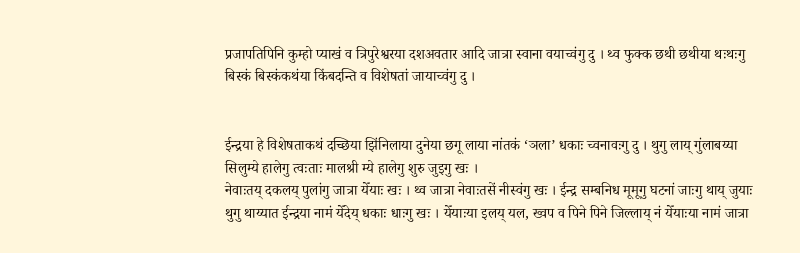प्रजापतिपिनि कुम्हो प्याखं व त्रिपुरेश्वरया दशअवतार आदि जात्रा स्वाना वयाच्वंगु दु । थ्व फुक्क छथी छथीया थःथःगु बिस्कं बिस्कंकथंया किंबदन्ति व विशेषतां जायाच्वंगु दु ।


ईन्द्रया हे विशेषताकथं दच्छिया झिंनिलाया दुनेया छगू लाया नांतकं ‘ञला’ धकाः च्वनावःगु दु । थुगु लाय् गुंलाबय्या सिलुम्ये हालेगु त्वःताः मालश्री म्ये हालेगु शुरु जुइगु खः ।
नेवाःतय् दकलय् पुलांगु जात्रा येँयाः खः । थ्व जात्रा नेवाःतसें नीस्वंगु खः । ईन्द्र सम्बनिध मूमूगु घटनां जाःगु थाय् जुयाः थुगु थाय्यात ईन्द्रया नामं येँदेय् धकाः धाःगु खः । येँयाःया इलय् यल, ख्वप व पिने पिने जिल्लाय् नं येँयाःया नामं जात्रा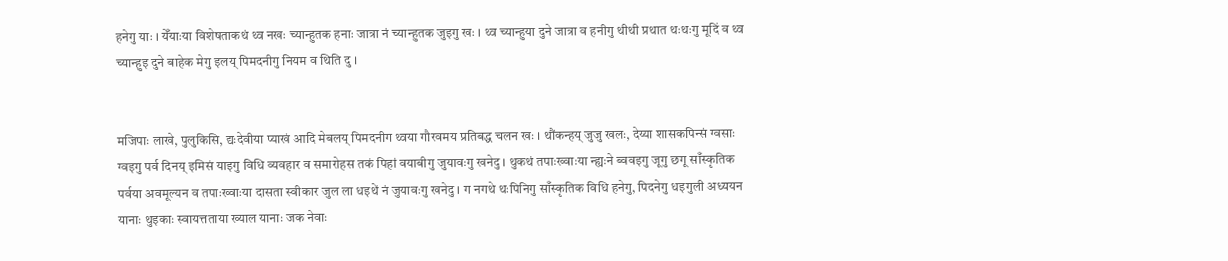हनेगु याः । येँयाःया विशेषताकथं थ्व नखः च्यान्हुतक हनाः जात्रा नं च्यान्हुतक जुइगु खः । थ्व च्यान्हुया दुने जात्रा व हनीगु थीथी प्रथात थःथःगु मूदिं व थ्व च्यान्हुइ दुने बाहेक मेगु इलय् पिमदनीगु नियम व थिति दु ।


मजिपाः लाखे, पुलुकिसि, द्यःदेवीया प्याखं आदि मेबलय् पिमदनीग थ्वया गौरवमय प्रतिबद्ध चलन खः । थौंकन्हय् जुजु खलः, देय्या शासकपिन्सं ग्वसाः ग्वइगु पर्व दिनय् इमिसं याइगु विधि व्यवहार व समारोहस तकं पिहां वयाबीगु जुयावःगु खनेदु । थुकथं तपाःख्वाःया न्ह्यःने ब्ववइगु जूगु छगू साँस्कृतिक पर्वया अवमूल्यन व तपाःख्वाःया दासता स्वीकार जुल ला धइथें नं जुयावःगु खनेदु । ग नगथे थःपिनिगु साँस्कृतिक विधि हनेगु, पिदनेगु धइगुली अध्ययन यानाः थुइकाः स्वायत्तताया ख्याल यानाः जक नेवाः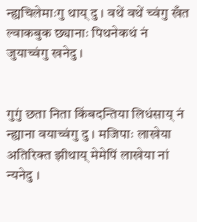न्ह्यचिलेमाःगु थाय् दु । वथें वथें च्वंगु खँत ल्वाकबुक छ्यानाः पिथनेकथं नं जुयाच्वंगु खनेदु ।


गुगुं छता निता किंबदन्तिया लिधंसाय् नं न्ह्याना वयाच्वंगु दु । मजिपाः लाखेया अतिरिक्त झीथाय् मेमेपिं लाखेया नां न्यनेदु ।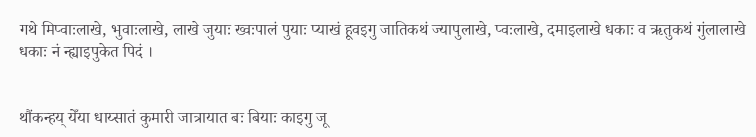गथे मिप्वाःलाखे, भुवाःलाखे, लाखे जुयाः ख्वःपालं पुयाः प्याखं हूवइगु जातिकथं ज्यापुलाखे, प्वःलाखे, दमाइलाखे धकाः व ऋतुकथं गुंलालाखे धकाः नं न्ह्याइपुकेत पिदं ।


थौंकन्हय् येँया धाय्सातं कुमारी जात्रायात बः बियाः काइगु जू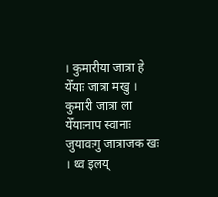। कुमारीया जात्रा हे येँयाः जात्रा मखु । कुमारी जात्रा ला येँयाःनाप स्वानाः जुयावःगु जात्राजक खः । थ्व इलय्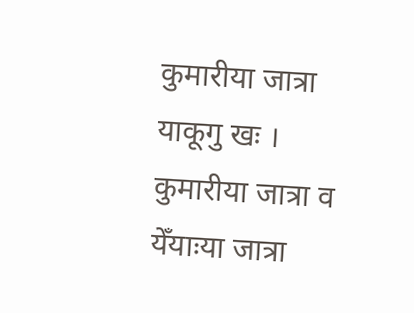कुमारीया जात्रा
याकूगु खः । कुमारीया जात्रा व येँयाःया जात्रा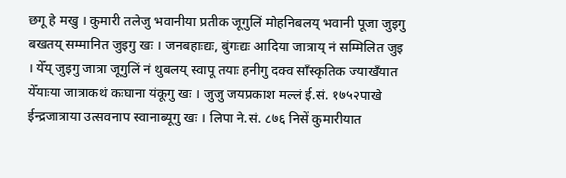छगू हे मखु । कुमारी तलेजु भवानीया प्रतीक जूगुलिं मोहनिबलय् भवानी पूजा जुइगु बखतय् सम्मानित जुइगु खः । जनबहाःद्यः, बुंगःद्यः आदिया जात्राय् नं सम्मिलित जुइ । येँय् जुइगु जात्रा जूगुलिं नं थुबलय् स्वापू तयाः हनीगु दक्व साँस्कृतिक ज्याखँयात येँयाःया जात्राकथं कःघाना यंकूगु खः । जुजु जयप्रकाश मल्लं ई.सं. १७५२पाखे ईन्द्रजात्राया उत्सवनाप स्वानाब्यूगु खः । लिपा ने.सं. ८७६ निसें कुमारीयात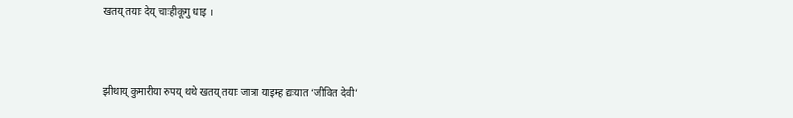खतय् तयाः देय् चाःहीकूगु धाइ ।



झीथाय् कुमारीया रुपय् थथे खतय् तयाः जात्रा याइम्ह द्यःयात ‘जीवित देवी’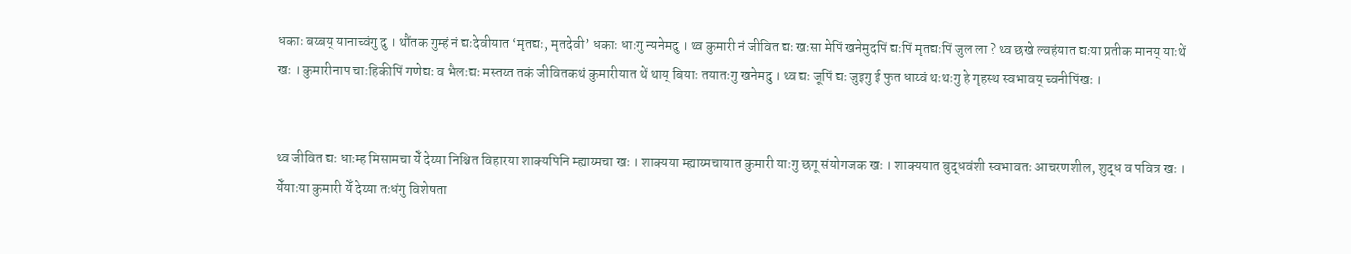धकाः बय्बय् यानाच्वंगु दु । थौंतक गुम्हं नं द्यःदेवीयात ‘मृतद्यः, मृतदेवी’ धकाः धाःगु न्यनेमदु । थ्व कुमारी नं जीवित द्यः खःसा मेपिं खनेमुदपिं द्यःपिं मृतद्यःपिं जुल ला ? थ्व छखे ल्वहंयात द्यःया प्रतीक मानय् याःथें खः । कुमारीनाप चाःहिकीपिं गणेद्यः व भैलःद्यः मस्तय्त तकं जीवितकथं कुमारीयात थें थाय् बियाः तयातःगु खनेमदु । थ्व द्यः जूपिं द्यः जुइगु ई फुत धाय्वं थःथःगु हे गृहस्थ स्वभावय् च्वनीपिंखः ।


थ्व जीवित द्यः धाःम्ह मिसामचा येँ देय्या निश्चित विहारया शाक्यपिनि म्ह्याय्मचा खः । शाक्यया म्ह्याय्मचायात कुमारी याःगु छगू संयोगजक खः । शाक्ययात बुद्धवंशी स्वभावतः आचरणशील, शुद्ध व पवित्र खः । येँयाःया कुमारी येँ देय्या तःधंगु विशेषता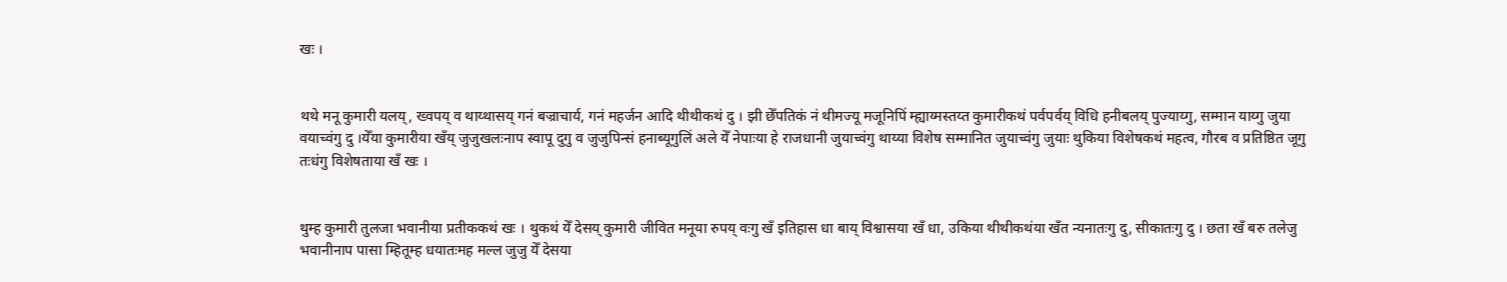खः ।


थथे मनू कुमारी यलय्, ख्वपय् व थाय्थासय् गनं बज्राचार्य, गनं महर्जन आदि थीथीकथं दु । झी छेँपतिकं नं थीमज्यू मजूनिपिं म्ह्याय्मस्तय्त कुमारीकथं पर्वपर्वय् विधि हनीबलय् पुज्याय्गु, सम्मान याय्गु जुया वयाच्वंगु दु ।येँया कुमारीया खँय् जुजुखलःनाप स्वापू दुगु व जुजुपिन्सं हनाब्यूगुलिं अले येँ नेपाःया हे राजधानी जुयाच्वंगु थाय्या विशेष सम्मानित जुयाच्वंगु जुयाः थुकिया विशेषकथं महत्व, गौरब व प्रतिष्ठित जूगु तःधंगु विशेषताया खँ खः ।


थुम्ह कुमारी तुलजा भवानीया प्रतीककथं खः । थुकथं येँ देसय् कुमारी जीवित मनूया रुपय् वःगु खँ इतिहास धा बाय् विश्वासया खँ धा, उकिया थीथीकथंया खँत न्यनातःगु दु, सीकातःगु दु । छता खँ बरु तलेजु भवानीनाप पासा म्हितूम्ह धयातःमह मल्ल जुजु येँ देसया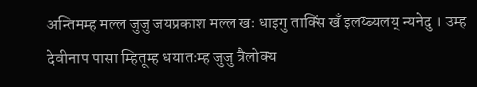अन्तिमम्ह मल्ल जुजु जयप्रकाश मल्ल खः धाइगु ताक्सिं खँ इलय्ब्यलय् न्यनेदु । उम्ह देवीनाप पासा म्हितूम्ह धयातःम्ह जुजु त्रैलोक्य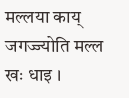मल्लया काय् जगज्ज्योति मल्ल खः धाइ ।